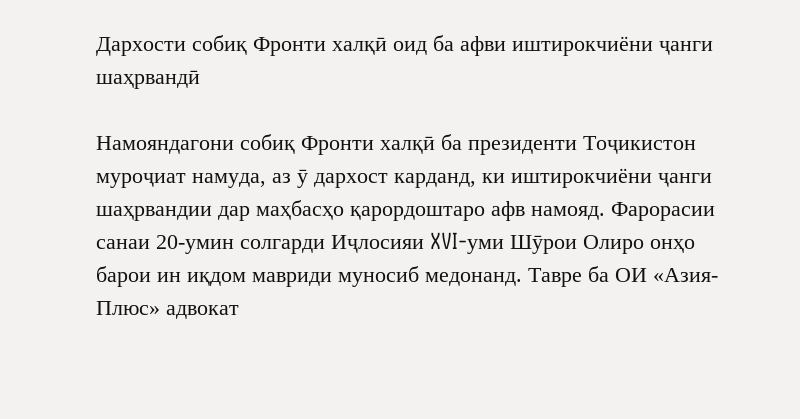Дархости собиқ Фронти халқӣ оид ба афви иштирокчиёни ҷанги шаҳрвандӣ

Намояндагони собиқ Фронти халқӣ ба президенти Тоҷикистон муроҷиат намуда, аз ӯ дархост карданд, ки иштирокчиёни ҷанги шаҳрвандии дар маҳбасҳо қарордоштаро афв намояд. Фарорасии санаи 20-умин солгарди Иҷлосияи XVI-уми Шӯрои Олиро онҳо барои ин иқдом мавриди муносиб медонанд. Тавре ба ОИ «Азия-Плюс» адвокат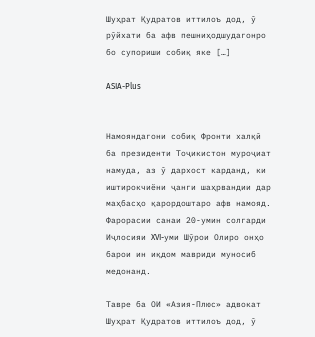Шуҳрат Қудратов иттилоъ дод, ӯ рӯйхати ба афв пешниҳодшудагонро бо супориши собиқ яке […]

ASIA-Plus


Намояндагони собиқ Фронти халқӣ ба президенти Тоҷикистон муроҷиат намуда, аз ӯ дархост карданд, ки иштирокчиёни ҷанги шаҳрвандии дар маҳбасҳо қарордоштаро афв намояд. Фарорасии санаи 20-умин солгарди Иҷлосияи XVI-уми Шӯрои Олиро онҳо барои ин иқдом мавриди муносиб медонанд.

Тавре ба ОИ «Азия-Плюс» адвокат Шуҳрат Қудратов иттилоъ дод, ӯ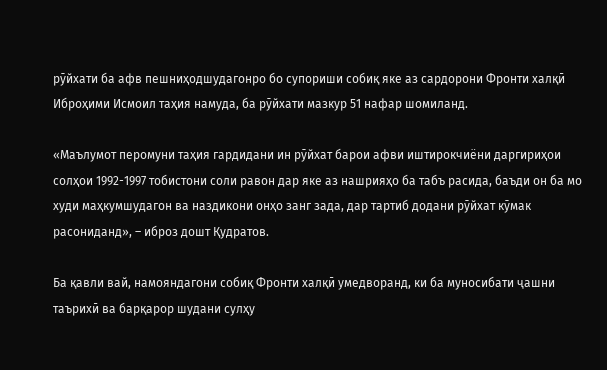рӯйхати ба афв пешниҳодшудагонро бо супориши собиқ яке аз сардорони Фронти халқӣ Иброҳими Исмоил таҳия намуда, ба рӯйхати мазкур 51 нафар шомиланд.

«Маълумот перомуни таҳия гардидани ин рӯйхат барои афви иштирокчиёни даргириҳои солҳои 1992-1997 тобистони соли равон дар яке аз нашрияҳо ба табъ расида, баъди он ба мо худи маҳкумшудагон ва наздикони онҳо занг зада, дар тартиб додани рӯйхат кӯмак расониданд», – иброз дошт Қудратов.

Ба қавли вай, намояндагони собиқ Фронти халқӣ умедворанд, ки ба муносибати ҷашни таърихӣ ва барқарор шудани сулҳу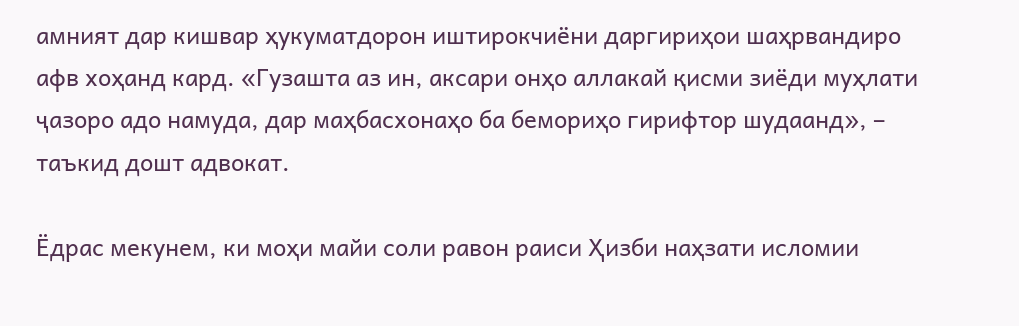амният дар кишвар ҳукуматдорон иштирокчиёни даргириҳои шаҳрвандиро афв хоҳанд кард. «Гузашта аз ин, аксари онҳо аллакай қисми зиёди муҳлати ҷазоро адо намуда, дар маҳбасхонаҳо ба бемориҳо гирифтор шудаанд», – таъкид дошт адвокат.

Ёдрас мекунем, ки моҳи майи соли равон раиси Ҳизби наҳзати исломии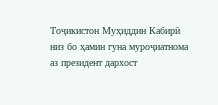Тоҷикистон Муҳиддин Кабирӣ низ бо ҳамин гуна муроҷиатнома аз президент дархост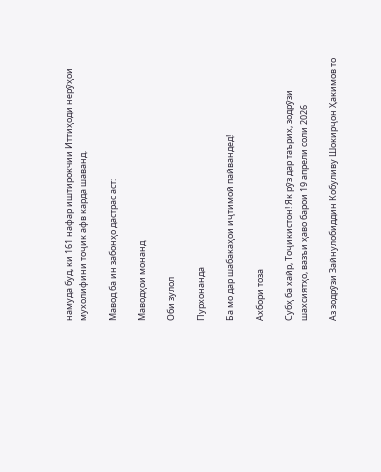намуда буд, ки 161 нафар иштирокчии Иттиҳоди нерӯҳои мухолифини тоҷик афв карда шаванд.

Мавод ба ин забонҳо дастрас аст:

Маводҳои монанд

Оби зулол

Пурхонанда

Ба мо дар шабакаҳои иҷтимоӣ пайвандед!

Ахбори тоза

Субҳ ба хайр, Тоҷикистон! Як рӯз дар таърих, зодрӯзи шахсиятҳо, вазъи ҳаво барои 19 апрели соли 2026

Аз зодрӯзи Зайнулобиддин Кобуливу Шокирҷон Ҳакимов то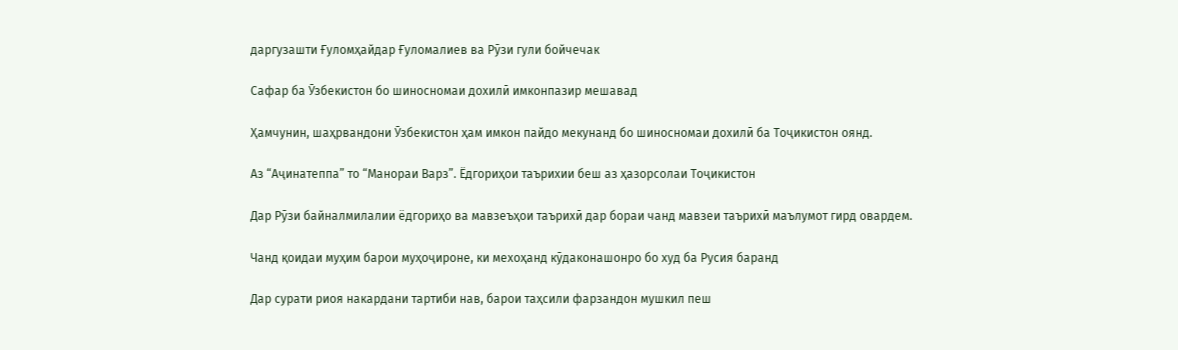даргузашти Ғуломҳайдар Ғуломалиев ва Рӯзи гули бойчечак

Сафар ба Ӯзбекистон бо шиносномаи дохилӣ имконпазир мешавад

Ҳамчунин, шаҳрвандони Ӯзбекистон ҳам имкон пайдо мекунанд бо шиносномаи дохилӣ ба Тоҷикистон оянд.

Аз “Аҷинатеппа” то “Манораи Варз”. Ёдгориҳои таърихии беш аз ҳазорсолаи Тоҷикистон

Дар Рӯзи байналмилалии ёдгориҳо ва мавзеъҳои таърихӣ дар бораи чанд мавзеи таърихӣ маълумот гирд овардем.

Чанд қоидаи муҳим барои муҳоҷироне, ки мехоҳанд кӯдаконашонро бо худ ба Русия баранд

Дар сурати риоя накардани тартиби нав, барои таҳсили фарзандон мушкил пеш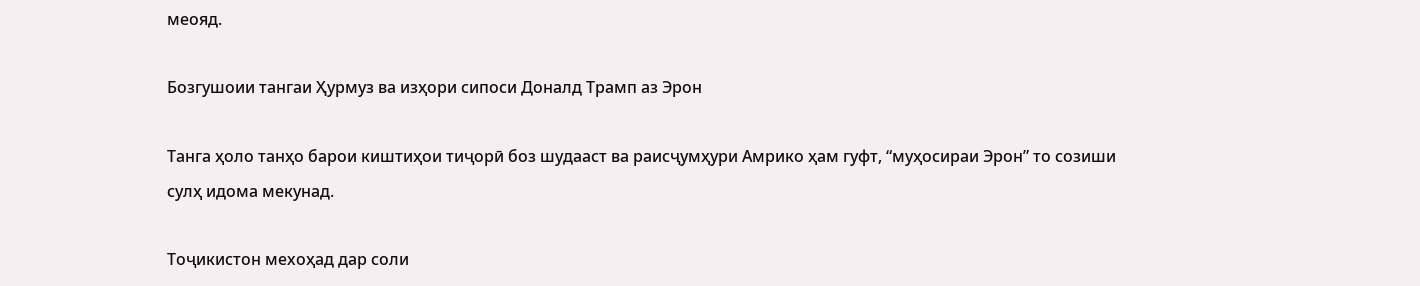меояд.

Бозгушоии тангаи Ҳурмуз ва изҳори сипоси Доналд Трамп аз Эрон

Танга ҳоло танҳо барои киштиҳои тиҷорӣ боз шудааст ва раисҷумҳури Амрико ҳам гуфт, “муҳосираи Эрон” то созиши сулҳ идома мекунад.

Тоҷикистон мехоҳад дар соли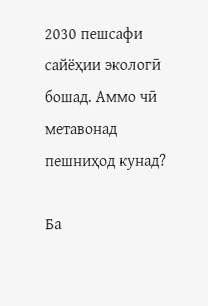2030 пешсафи сайёҳии экологӣ бошад. Аммо чӣ метавонад пешниҳод кунад?

Ба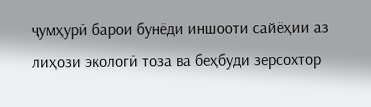ҷумҳурӣ барои бунёди иншооти сайёҳии аз лиҳози экологӣ тоза ва беҳбуди зерсохтор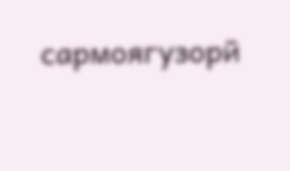сармоягузорӣ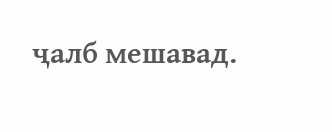ҷалб мешавад.